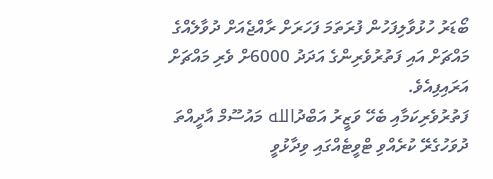ބޯޑަރު ހުޅުވާލިފަހުން ފުރަތަމަ ފަހަރަށް ރާއްޖެއަށް ދުވާލެއްގެ މައްޗަށް އައި ފަތުރުވެރިންގެ އަދަދު 6000ށް ވެރި މައްޗަށް އަރައިފިއެވެ.
ފަތުރުވެރިކަމާއި ބެހޭ ވަޒީރު އަބްދުالله މައުސޫމް އާދީއްތަ ދުވަހުގެރޭ ކުރެއްވި ޓްވީޓެއްގައި ވިދާޅުވީ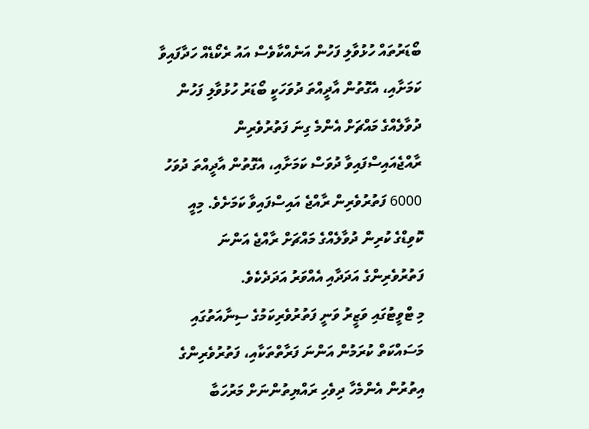ބޯޑަރުތައް ހުޅުވާލި ފަހުން އަނެއްކާވެސް އައު ރެކޯޑެއް ހަދާފައިވާ ކަމަށާއި، އެގޮތުން އާދީއްތަ ދުވަހަކީ ބޯޑަރު ހުޅުވާލި ފަހުން ދުވާލެއްގެ މައްޗަށް އެންމެ ގިނަ ފަތުރުވެރިން ރާއްޖެއައިސްފައިވާ ދުވަސް ކަމަށާއި، އެގޮތުން އާދީއްތަ ދުވަހު 6000 ފަތުރުވެރިން ރާއްޖެ އައިސްފައިވާ ކަމަށެވެ. މިއީ ކޮވިޑްގެ ކުރިން ދުވާލެއްގެ މައްޗަށް ރާއްޖެ އަންނަ ފަތުރުވެރިންގެ އަދަދާއި އެއްވަރު އަދަދެކެވެ.
މި ޓްވީޓުގައި ވަޒީރު ވަނީ ފަތުރުވެރިކަމުގެ ސިނާއަތުގައި މަސައްކަތް ކުރަމުން އަންނަ ފަރާތްތަކާއި، ފަތުރުވެރިންގެ އިތުރުން އެންމެހާ ދިވެހި ރައްޔިތުންނަށް މަރުހަބާ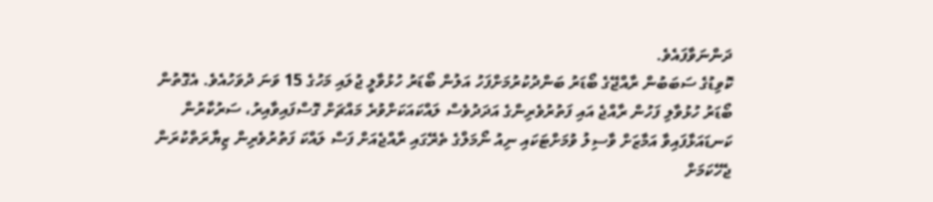ދަންނަވާފައެވެ.
ކޮވިޑުގެ ސަބަބުން ރާއްޖޭގެ ބޯޑަރު ބަންދުކުރުމަށްފަހު އަލުން ބޯޑަރު ހުޅުވާލީ ޖުލައި މަހުގެ 15 ވަނަ ދުވަހުއެވެ. އެގޮތުން ބޯޑަރު ހުޅުވާލި ފަހުން ރާއްޖެ އައި ފަތުރުވެރިންގެ އަދަދުވެސް ލައްކައަކަށްވުރެ މައްޗަށް ގޮސްފައިވާއިރު، ސަރުކާރުން ކަނޑައަޅާފައިވާ އަމާޒަށް ވާސިލު ވުމަށްޓަކައި ނިއު ނޯމަލްގެ ތެރޭގައި ރާއްޖެއަށް ފަސް ލައްކަ ފަތުރުވެރިން ޒިޔާރަތްކުރަން ޖެހޭކަމަށް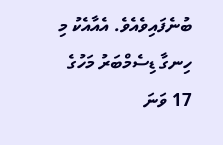ބުނެފައިވެއެވެ. އެއާއެކު މި ހިނގާ ޑިސެމްބަރު މަހުގެ 17 ވަނަ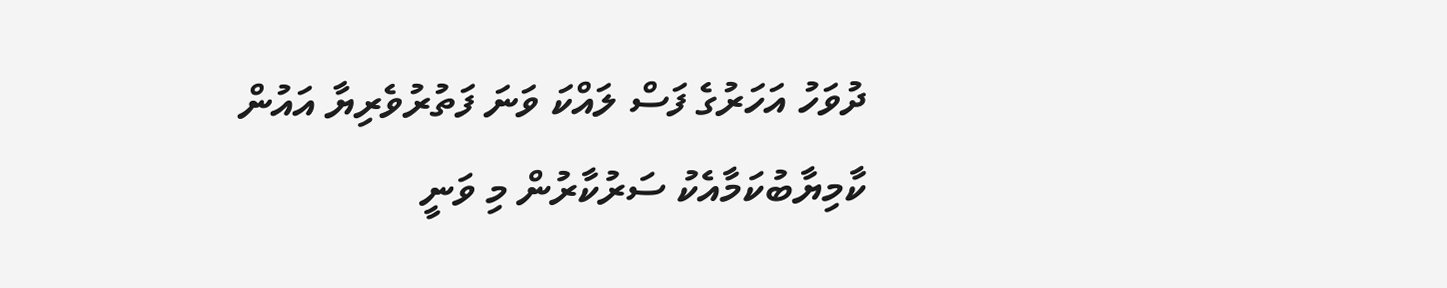ދުވަހު އަހަރުގެ ފަސް ލައްކަ ވަނަ ފަތުރުވެރިޔާ އައުން ކާމިޔާބުކަމާއެކު ސަރުކާރުން މި ވަނީ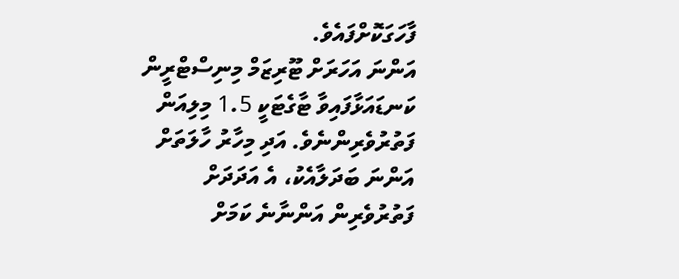ފާހަގަކޮށްފައެވެ.
އަންނަ އަހަރަށް ޓޫރިޒަމް މިނިސްޓްރީން ކަނޑައަޅާފައިވާ ޓާގެޓަކީ 1.5 މިލިއަން ފަތުރުވެރިންނެވެ. އަދި މިހާރު ހާލަތަށް އަންނަ ބަދަލާއެކު، އެ އަދަދަށް ފަތުރުވެރިން އަންނާނެ ކަމަށް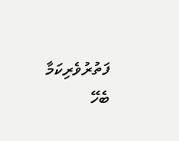ފަތުރުވެރިކަމާ ބެހޭ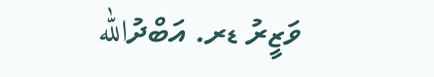ވަޒީރު ޑރ. އަބްދުالله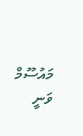މައުސޫމް ވަނީ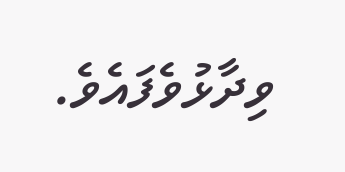ވިދާޅުވެފައެވެ.